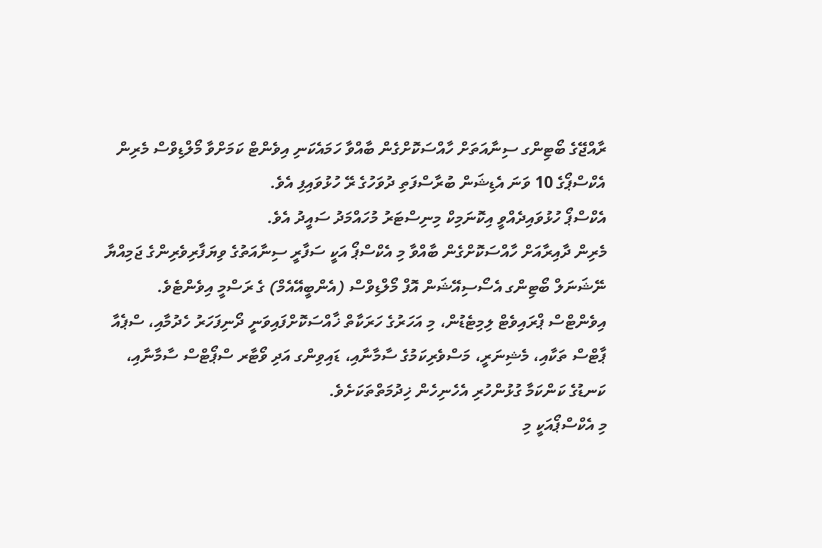ރާއްޖޭގެ ބޯޓިންގ ސިނާއަތަށް ހާއްސަކޮށްގެން ބާއްވާ ހަމައެކަނި އިވެންޓް ކަމަށްވާ މޯލްޑިވްސް މެރިން އެކްސްޕޯގެ 10 ވަނަ އެޑިޝަން ބުރާސްފަތި ދުވަހުގެ ރޭ ހުޅުވައިފި އެވެ.
އެކްސްޕޯ ހުޅުވައިދެއްވީ އިކޮނަމިކް މިނިސްޓަރު މުހައްމަދު ސައީދު އެވެ.
މެރިން ދާއިރާއަށް ހާއްސަކޮށްގެން ބާއްވާ މި އެކްސްޕޯ އަކީ ސަފާރީ ސިނާއަތުގެ ވިޔަފާރިވެރިންގެ ޖަމިއްޔާ ނޭޝަނަލް ބޯޓިންގ އެސޯސިއޭޝަން އޮފް މޯލްޑިވްސް (އެންބީއޭއެމް) ގެ ރަސްމީ އިވެންޓެވެ.
އިވެންޓްސް ޕްރައިވެޓް ލިމިޓެޑުން، މި އަހަރުގެ ހަރަކާތް ޚާއްސަކޮށްފައިވަނީ ދޯނިފަހަރު ހެދުމާއި، ސްޕެއާ ޕާޓްސް ތަކާއި، މެޝިނަރީ، މަސްވެރިކަމުގެ ސާމާނާއި، ޑައިވިންގ އަދި ވޯޓާރ ސްޕޯޓްސް ސާމާނާއި، ކަނޑުގެ ކަންކަމާ ގުޅުންހުރި އެހެނިހެން ޚިދުމަތްތަކަށެވެ.
މި އެކްސްޕޯއަކީ މި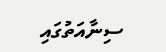ސިނާއަތުގައި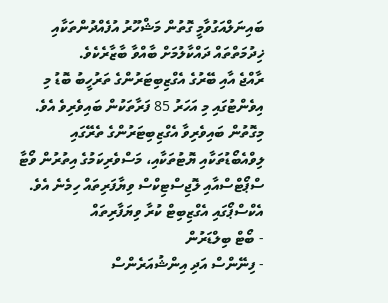ބައިނަލްއަގުވާމީ ގޮތުން މަޝްހޫރު އުފެއްދުންތަކާއި ޚިދުމަތްތައް ދައްކާލުމަށް ބާއްވާ ބާޒާރެކެވެ.
ރާއްޖެ އާއި ބޭރުގެ އެގްޒިބިޓަރުންގެ ތަރުހީބު ބޮޑު މި އިވެންޓުގައި މި އަހަރު 85 ފަރާތަކުން ބައިވެރިވެ އެވެ. މިގޮތުން ބައިވެރިވާ އެގްޒިބިޓަރުންގެ ތެރޭގައި ލިވްއެބޯޑުތަކާއި ޔޮޓުތަކާއި، މަސްވެރިކަމުގެ އިތުރުން ވޯޓާ ސްޕޯޓްސްއާއި ލޮޖިސްޓިކްސް ވިޔާފަރިތައް ހިމެނެ އެވެ.
އެކްސްޕޯގައި އެގްޒިބިޓް ކުރާ ވިޔަފާރިތައް
- ބޯޓް ބިލްޑަރުން
- ފިނޭންސް އަދި އިންޝުއަރެންސް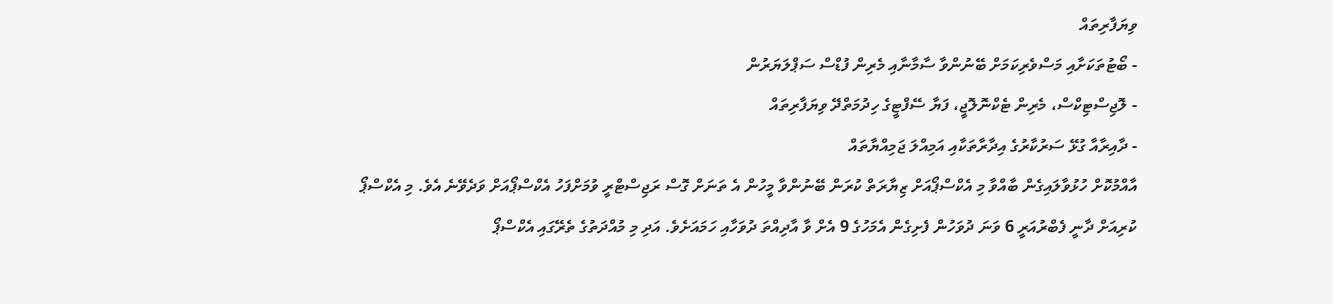ވިޔަފާރިތައް
- ބޯޓުތަކަށާއި މަސްވެރިކަމަށް ބޭނުންވާ ސާމާނާއި މެރިން ފުޑްސް ސަޕްލަޔަރުން
- ލޮޖިސްޓިކްސް، މެރިން ޓެކްނޮލޮޖީ، ފަޔާ ސޭފްޓީގެ ހިދުމަތްދޭ ވިޔަފާރިތައް
- ދާއިރާއާ ގުޅޭ ސަރުކާރުގެ އިދާރާތަކާއި އަމިއްލަ ޖަމިއްޔާތައް
އާއްމުކޮށް ހުޅުވާލައިގެން ބާއްވާ މި އެކްސްޕޯއަށް ޒިޔާރަތް ކުރަން ބޭނުންވާ މީހުން އެ ތަނަށް ގޮސް ރަޖިސްޓްރީ ވުމަށްފަހު އެކްސްޕޯއަށް ވަދެވޭނެ އެވެ. މި އެކްސްޕޯ ކުރިއަށް ދާނީ ފެބްރުއަރީ 6 ވަނަ ދުވަހުން ފެށިގެން އެމަހުގެ 9 އެށް ވާ އާދިއްތަ ދުވަހާއި ހަމައަށެވެ. އަދި މި މުއްދަތުގެ ތެރޭގައި އެކްސްޕޯ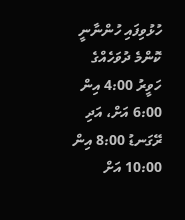ހުޅުވިފައި ހުންނާނީ ކޮންމެ ދުވަހެއްގެ ހަވީރު 4:00 އިން 6:00 އަށް، އަދި ރޭގަނޑު 8:00 އިން 10:00 އަށް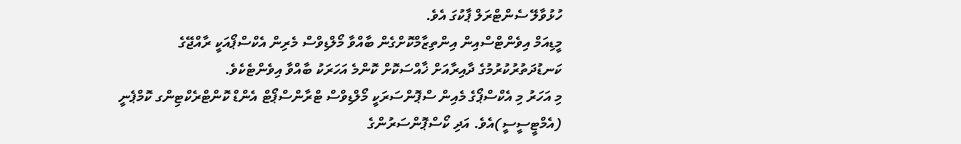ހުޅުވާލޭ ސެންޓްރަލް ޕާކުގަ އެވެ.
މީޑިއަމް އިވެންޓްސްއިން އިންތިޒާމްކޮށްގެން ބާއްވާ މޯލްޑިވްސް މެރިން އެކްސްޕޯއަކީ ރާއްޖޭގެ ކަނޑުދަތުރުކުރުމުގެ ދާއިރާއަށް ޚާއްސަކޮށް ކޮންމެ އަހަރަކު ބާއްވާ އިވެންޓެކެވެ.
މި އަހަރު މި އެކްސްޕޯގެ މެއިން ސްޕޮންސަރަކީ މޯލްޑިވްސް ޓްރާންސްޕޯޓް އެންޑް ކޮންޓްރެކްޓިންގ ކޮމްޕެނީ (އެމްޓީސީސީ)އެވެ. އަދި ކޯސްޕޮންސަރުންގެ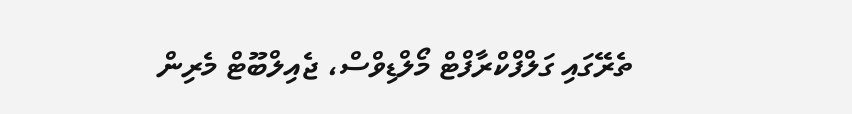ތެރޭގައި ގަލްފްކްރާފްޓް މޯލްޑިވްސް، ޖެއިލްބޫޓް މެރިން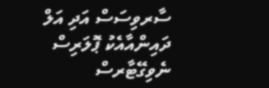ސާރވިސަސް އަދި އަލް ދައިންއާއެކު ޕޮލަރިސް ނެވިގޭޓާރސް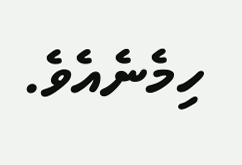ހިމެނެއެވެ.